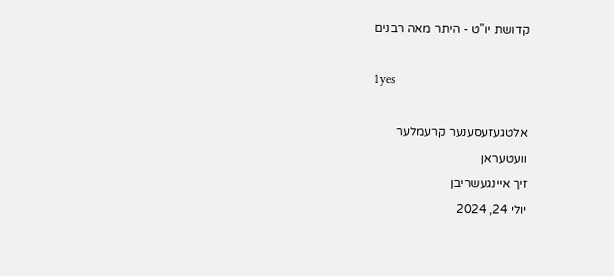קדושת יו"ט - היתר מאה רבנים

1yes

אלטגעזעסענער קרעמלער
וועטעראן
זיך איינגעשריבן
יולי 24, 2024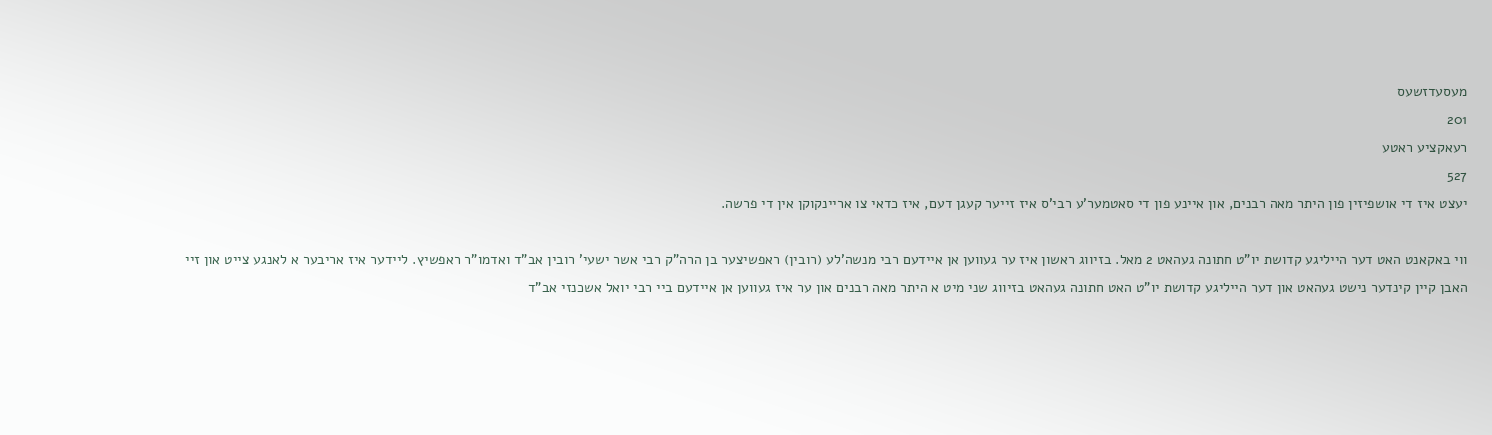מעסעדזשעס
201
רעאקציע ראטע
527
יעצט איז די אושפיזין פון היתר מאה רבנים, און איינע פון די סאטמער'ע רבי'ס איז זייער קעגן דעם, איז כדאי צו אריינקוקן אין די פרשה.

ווי באקאנט האט דער הייליגע קדושת יו"ט חתונה געהאט 2 מאל. בזיווג ראשון איז ער געווען אן איידעם רבי מנשה'לע (רובין) ראפשיצער בן הרה"ק רבי אשר ישעי' רובין אב"ד ואדמו"ר ראפשיץ. ליידער איז אריבער א לאנגע צייט און זיי האבן קיין קינדער נישט געהאט און דער הייליגע קדושת יו"ט האט חתונה געהאט בזיווג שני מיט א היתר מאה רבנים און ער איז געווען אן איידעם ביי רבי יואל אשכנזי אב"ד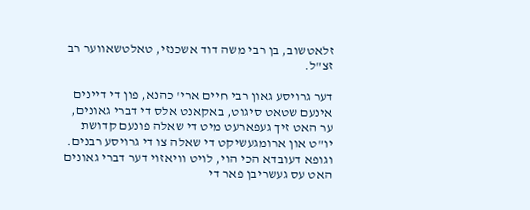זלאטשוב, בן רבי משה דוד אשכנזי, טאלטשאווער רב זצ"ל.

דער גרויסע גאון רבי חיים ארי' כהנא, פון די דיינים אינעם שטאט סיגוט, באקאנט אלס די דברי גאונים, ער האט זיך געפארעט מיט די שאלה פונעם קדושת יו"ט און ארומגעשיקט די שאלה צו די גרויסע רבנים. וגופא דעובדא הכי הוי, לויט וויאזוי דער דברי גאונים האט עס געשריבן פאר די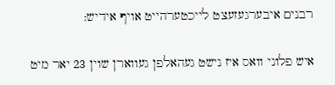רבנים איבערגעזעצט לייכטערהייט אויף אידיש:

איש פלוני וואס איז נישט געהאלפן געווארן שוין 23 יאר מיט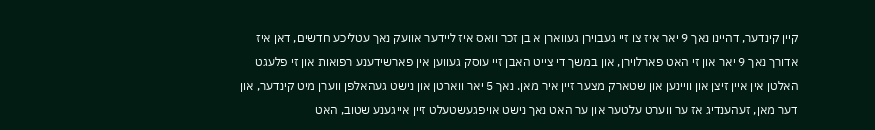קיין קינדער, דהיינו נאך 9 יאר איז צו זיי געבוירן געווארן א בן זכר וואס איז ליידער אוועק נאך עטליכע חדשים, דאן איז אדורך נאך 9 יאר און זי האט פארלוירן, און במשך די צייט האבן זיי עוסק געווען אין פארשידענע רפואות און זי פלעגט האלטן אין איין זיצן און וויינען און שטארק מצער זיין איר מאן. נאך 5 יאר ווארטן און נישט געהאלפן ווערן מיט קינדער, און דער מאן, זעהענדיג אז ער ווערט עלטער און ער האט נאך נישט אויפגעשטעלט זיין אייגענע שטוב, האט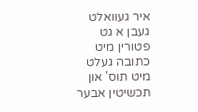איר געוואלט געבן א גט פטורין מיט כתובה געלט מיט תוס' און תכשיטין אבער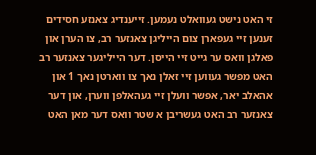זי האט נישט געוואלט נעמען. זייענדיג צאנזע חסידים זענען זיי געפארן צום הייליגן צאנזער רב, צו הערן און פאלגן וואס ער גייט זיי הייסן. דער הייליגער צאנזער רב האט מפשר געווען זיי זאלן נאך צו ווארטן נאך 1 און אהאלב יאר, אפשר וועלן זיי געהאלפן ווערן, און דער צאנזער רב האט געשריבן א שטר וואס דער מאן האט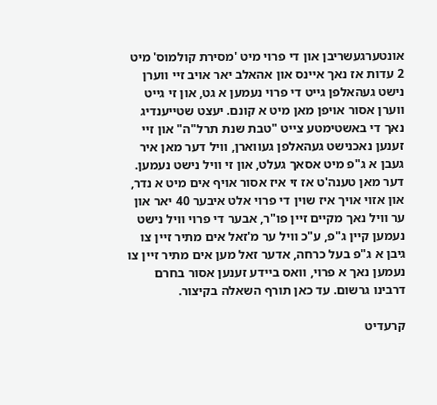אונטערגעשריבן און די פרוי מיט 'מסירת קולמוס' מיט 2 עדות אז נאך איינס און אהאלב יאר אויב זיי ווערן נישט געהאלפן גייט די פרוי נעמען א גט, און זי גייט ווערן אסור אויפן מאן מיט א קונם. יעצט שטייענדיג נאך די באשטימטע צייט "טבת שנת תרל"ה" און זיי זענען נאכנישט געהאלפן געווארן, וויל דער מאן איר געבן א ג"פ מיט אסאך געלט, און זי וויל נישט נעמען. דער מאן טענה'ט אז זי איז אסור אויף אים מיט א נדר, און אזוי אויך איז שוין די פרוי אלט איבער 40 יאר און ער וויל נאך מקיים זיין פו"ר, אבער די פרוי וויל נישט נעמען קיין ג"פ, ע"כ וויל ער מ'זאל אים מתיר זיין צו גיבן א ג"פ בעל כרחה, אדער זאל מען אים מתיר זיין צו נעמען נאך א פרוי, וואס ביידע זענען אסור בחרם דרבינו גרשום. עד כאן תורף השאלה בקיצור.

קרעדיט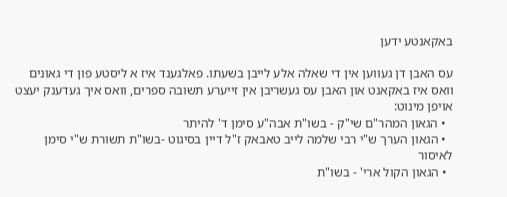באקאנטע ידען

עס האבן דן געווען אין די שאלה אלע לייבן בשעתו. פאלגענד איז א ליסטע פון די גאונים וואס איז באקאנט און האבן עס געשריבן אין זייערע תשובה ספרים, וואס איך געדענק יעצט אויפן מינוט:
  • הגאון המהר"ם שי"ק - בשו"ת אבה"ע סימן ד' להיתר
  • הגאון הערך ש"י רבי שלמה לייב טאבאק ז"ל דיין בסיגוט -בשו"ת תשורת ש"י סימן לאיסור
  • הגאון הקול ארי' - בשו"ת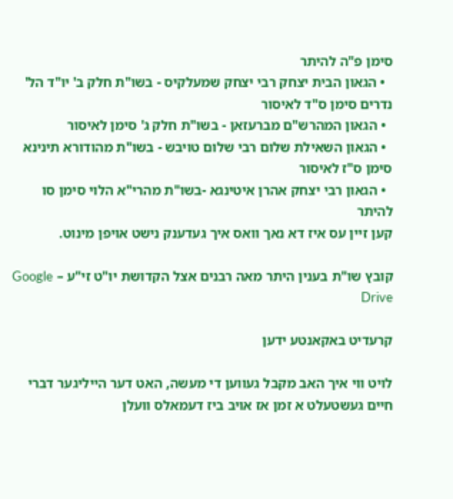סימן פ"ה להיתר
  • הגאון הבית יצחק רבי יצחק שמעלקיס - בשו"ת חלק ב' יו"ד הל' נדרים סימן ס"ד לאיסור
  • הגאון המהרש"ם מברעזאן - בשו"ת חלק ג' סימן לאיסור
  • הגאון השאילת שלום רבי שלום טויבש - בשו"ת מהודורא תינינא סימן ס"ז לאיסור
  • הגאון רבי יצחק אהרן איטינגא -בשו"ת מהרי"א הלוי סימן סו להיתר
קען זיין עס איז דא נאך וואס איך געדענק נישט אויפן מינוט.

קובץ שו"ת בענין היתר מאה רבנים אצל הקדושת יו"ט זי"ע – Google Drive

קרעדיט באקאנטע ידען

לויט ווי איך האב מקבל געווען די מעשה, האט דער הייליגער דברי חיים געשטעלט א זמן אז אויב ביז דעמאלס וועלן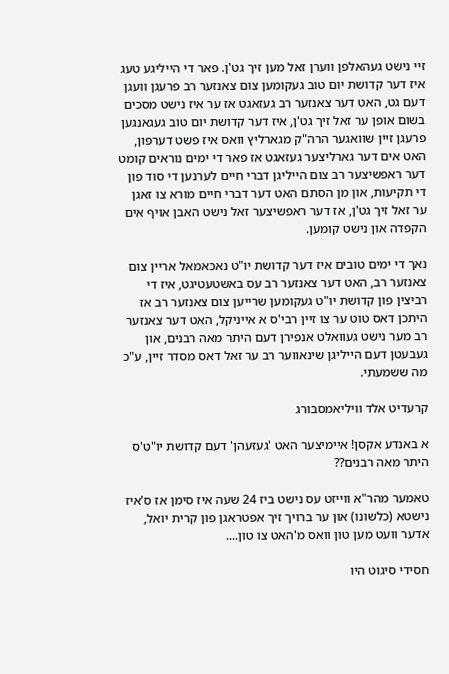זיי נישט געהאלפן ווערן זאל מען זיך גט'ן. פאר די הייליגע טעג איז דער קדושת יום טוב געקומען צום צאנזער רב פרעגן וועגן דעם גט, האט דער צאנזער רב געזאגט אז ער איז נישט מסכים בשום אופן ער זאל זיך גט'ן, איז דער קדושת יום טוב געגאנגען פרעגן זיין שוואגער הרה"ק מגארליץ וואס איז פשט דערפון, האט אים דער גארליצער געזאגט אז פאר די ימים נוראים קומט דער ראפשיצער רב צום הייליגן דברי חיים לערנען די סוד פון די תקיעות, און מן הסתם האט דער דברי חיים מורא צו זאגן ער זאל זיך גט'ן, אז דער ראפשיצער זאל נישט האבן אויף אים הקפדה און נישט קומען.

נאך די ימים טובים איז דער קדושת יו"ט נאכאמאל אריין צום צאנזער רב, האט דער צאנזער רב עס באשטעטיגט, איז די רביצין פון קדושת יו"ט געקומען שרייען צום צאנזער רב אז היתכן דאס טוט ער צו זיין רבי'ס א אייניקל, האט דער צאנזער רב מער נישט געוואלט אנפירן דעם היתר מאה רבנים, און געבעטן דעם הייליגן שינאווער רב ער זאל דאס מסדר זיין, ע"כ מה ששמעתי.

קרעדיט אלד וויליאמסבורג

א באנדע אקסן! איימיצער האט 'געזעהן' דעם קדושת יו"ט'ס היתר מאה רבנים??

טאמער מהר"א ווייזט עס נישט ביז 24 שעה איז סימן אז ס'איז נישטא (כלשונו) און ער ברויך זיך אפטראגן פון קרית יואל, אדער וועט מען טון וואס מ'האט צו טון....

חסידי סיגוט היו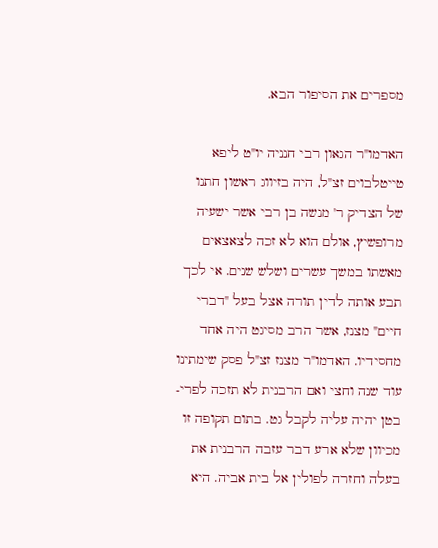מספרים את הסיפור הבא.

האדמו"ר הגאון רבי חנניה יו"ט ליפא טייטלבוים זצ"ל, היה בזיווג ראשון חתנו של הצדיק ר' מנשה בן רבי אשר ישעיה מרופשיץ, אולם הוא לא זכה לצאצאים מאשתו במשך עשרים ושלש שנים. אי לכך תבע אותה לדין תורה אצל בעל "דברי חיים" מצנז, אשר הרב מסיגט היה אחד מחסידיו. האדמו"ר מצנז זצ"ל פסק שימתינו עוד שנה וחצי ואם הרבנית לא תזכה לפרי-בטן יהיה עליה לקבל גט. בתום תקופה זו מכיוון שלא ארע דבר עזבה הרבנית את בעלה וחזרה לפולין אל בית אביה. היא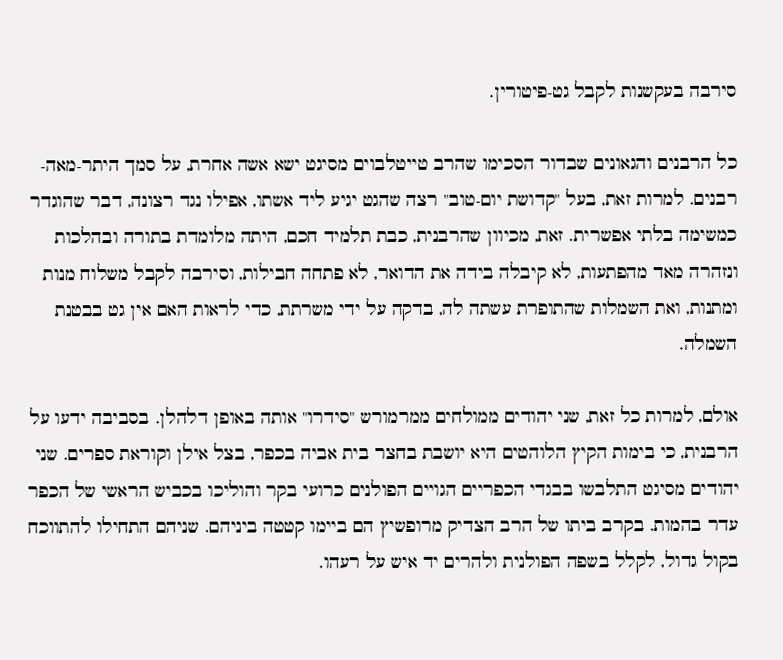סירבה בעקשנות לקבל גט-פיטורין.

כל הרבנים והגאונים שבדור הסכימו שהרב טייטלבוים מסיגט ישא אשה אחרת, על סמך היתר-מאה-רבנים. למרות זאת, בעל "קדושת יום-טוב" רצה שהגט יגיע ליד אשתו, אפילו נגד רצונה, דבר שהוגדר כמשימה בלתי אפשרית. זאת, מכיוון שהרבנית, כבת תלמיד חכם, היתה מלומדת בתורה ובהלכות ונזהרה מאד מהפתעות, לא קיבלה בידה את הדואר, לא פתחה חבילות, וסירבה לקבל משלוח מנות ומתנות, ואת השמלות שהתופרת עשתה לה, בדקה על ידי משרתת, כדי לראות האם אין גט בבטנת השמלה.

אולם, למרות כל זאת, שני יהודים ממולחים ממרמורש "סידרו" אותה באופן דלהלן. בסביבה ידעו על הרבנית, כי בימות הקיץ הלוהטים היא יושבת בחצר בית אביה בכפר, בצל אילן וקוראת ספרים. שני יהודים מסיגט התלבשו בבגדי הכפריים הגויים הפולנים כרועי בקר והוליכו בכביש הראשי של הכפר עדר בהמות. בקרב ביתו של הרב הצדיק מרופשיץ הם ביימו קטטה ביניהם. שניהם התחילו להתווכח בקול גדול, לקלל בשפה הפולנית ולהרים יד איש על רעהו.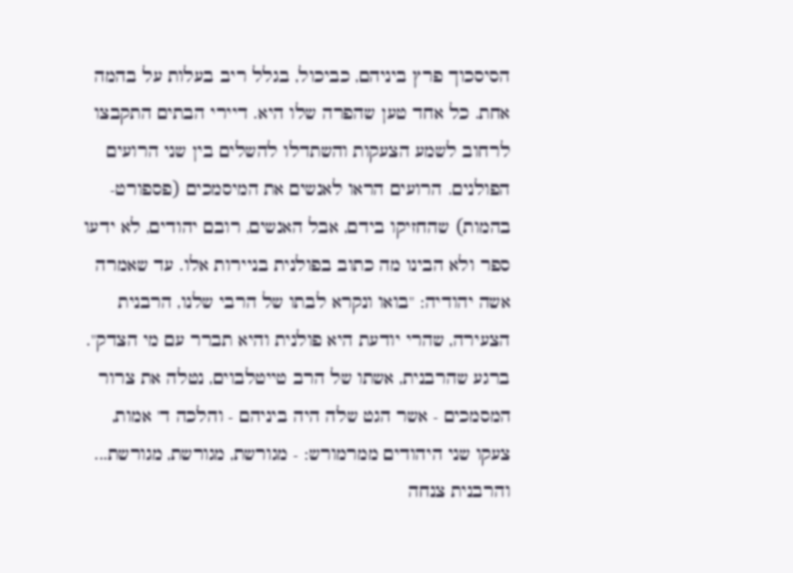הסיסכוך פרץ ביניהם, כביכול, בגלל ריב בעלות על בהמה אחת. כל אחד טען שהפרה שלו היא. דיירי הבתים התקבצו לרחוב לשמע הצעקות והשתדלו להשלים בין שני הרועים הפולנים. הרועים הראו לאנשים את המיסמכים (פספורט-בהמות) שהחזיקו בידם, אבל האנשים, רובם יהודים, לא ידעו ספר ולא הבינו מה כתוב בפולנית בניירות אלו. עד שאמרה אשה יהודיה: "בואו ונקרא לבתו של הרבי שלנו, הרבנית הצעירה, שהרי יודעת היא פולנית והיא תברר עם מי הצדק".
ברגע שהרבנית, אשתו של הרב טייטלבוים, נטלה את צרור המסמכים - אשר הגט שלה היה ביניהם - והלכה ד' אמות, צעקו שני היהודים ממרמורש: - מגורשת, מגורשת, מגורשת... והרבנית צנחה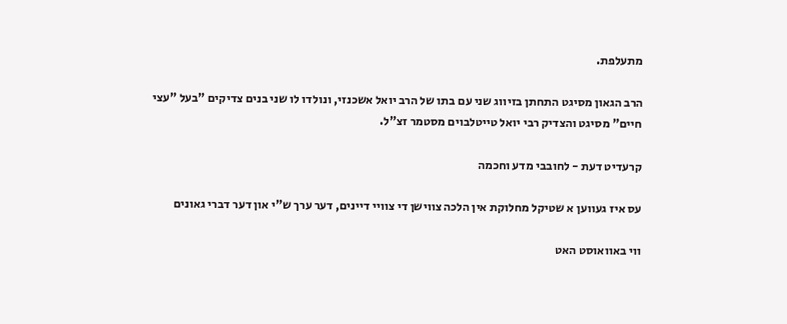מתעלפת.

הרב הגאון מסיגט התחתן בזיווג שני עם בתו של הרב יואל אשכנזי, ונולדו לו שני בנים צדיקים "בעל "עצי חיים" מסיגט והצדיק רבי יואל טייטלבוים מסטמר זצ"ל.

קרעדיט דעת - לחובבי מדע וחכמה

עס איז געווען א שטיקל מחלוקת אין הלכה צווישן די צוויי דיינים, דער ערך ש"י און דער דברי גאונים

ווי באוואוסט האט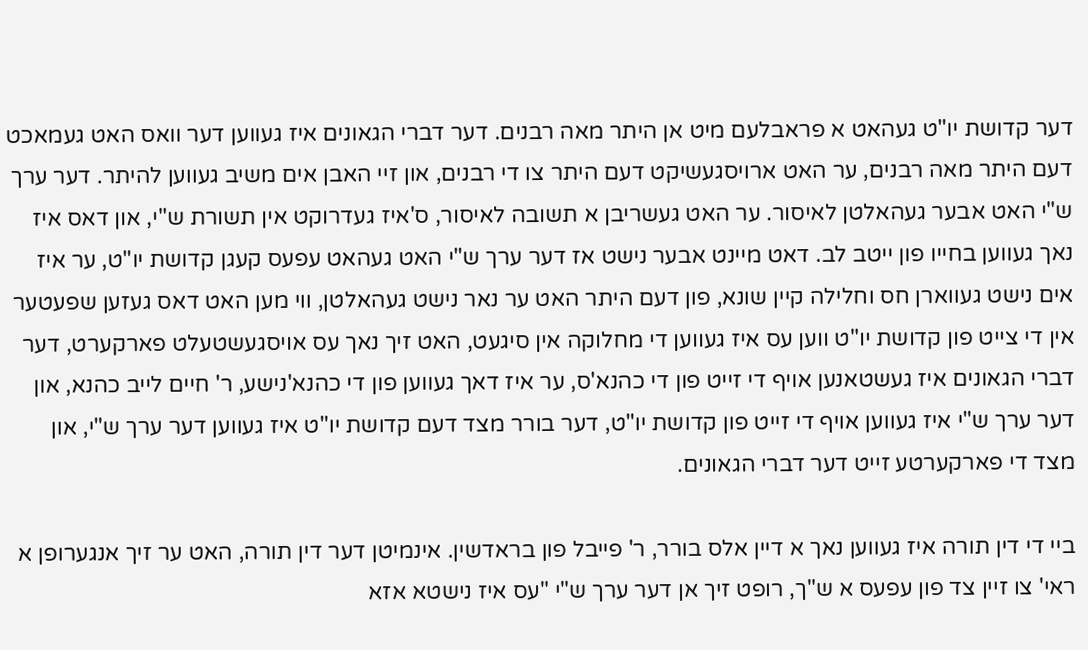דער קדושת יו"ט געהאט א פראבלעם מיט אן היתר מאה רבנים. דער דברי הגאונים איז געווען דער וואס האט געמאכט דעם היתר מאה רבנים, ער האט ארויסגעשיקט דעם היתר צו די רבנים, און זיי האבן אים משיב געווען להיתר. דער ערך ש"י האט אבער געהאלטן לאיסור. ער האט געשריבן א תשובה לאיסור, ס'איז געדרוקט אין תשורת ש"י, און דאס איז נאך געווען בחייו פון ייטב לב. דאט מיינט אבער נישט אז דער ערך ש"י האט געהאט עפעס קעגן קדושת יו"ט, ער איז אים נישט געווארן חס וחלילה קיין שונא, פון דעם היתר האט ער נאר נישט געהאלטן, ווי מען האט דאס געזען שפעטער אין די צייט פון קדושת יו"ט ווען עס איז געווען די מחלוקה אין סיגעט, האט זיך נאך עס אויסגעשטעלט פארקערט, דער דברי הגאונים איז געשטאנען אויף די זייט פון די כהנא'ס, ער איז דאך געווען פון די כהנא'נישע, ר' חיים לייב כהנא, און דער ערך ש"י איז געווען אויף די זייט פון קדושת יו"ט, דער בורר מצד דעם קדושת יו"ט איז געווען דער ערך ש"י, און מצד די פארקערטע זייט דער דברי הגאונים.

ביי די דין תורה איז געווען נאך א דיין אלס בורר, ר' פייבל פון בראדשין. אינמיטן דער דין תורה, האט ער זיך אנגערופן א ראי' צו זיין צד פון עפעס א ש"ך, רופט זיך אן דער ערך ש"י "עס איז נישטא אזא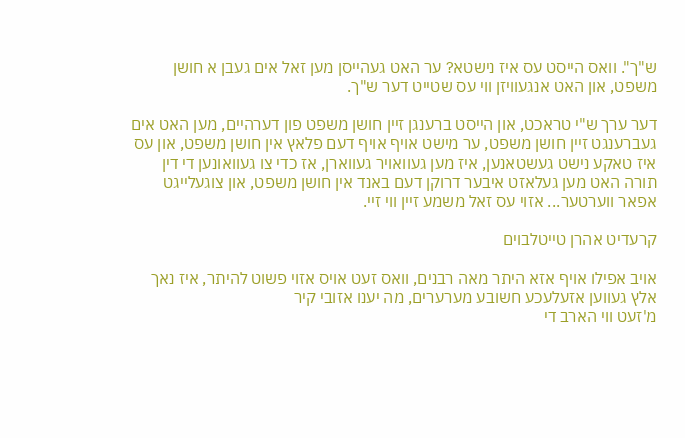ש"ך". וואס הייסט עס איז נישטא? ער האט געהייסן מען זאל אים געבן א חושן משפט, און האט אנגעוויזן ווי עס שטייט דער ש"ך.

דער ערך ש"י טראכט, און הייסט ברענגן זיין חושן משפט פון דערהיים, מען האט אים געברענגט זיין חושן משפט, ער מישט אויף אויף דעם פלאץ אין חושן משפט, און עס איז טאקע נישט געשטאנען, איז מען געוואויר געווארן, אז כדי צו געוואונען די דין תורה האט מען געלאזט איבער דרוקן דעם באנד אין חושן משפט, און צוגעלייגט אפאר ווערטער... אזוי עס זאל משמע זיין ווי זיי.

קרעדיט אהרן טייטלבוים

אויב אפילו אויף אזא היתר מאה רבנים, וואס זעט אויס אזוי פשוט להיתר, איז נאך אלץ געווען אזעלעכע חשובע מערערים, מה יענו אזובי קיר
מ'זעט ווי הארב די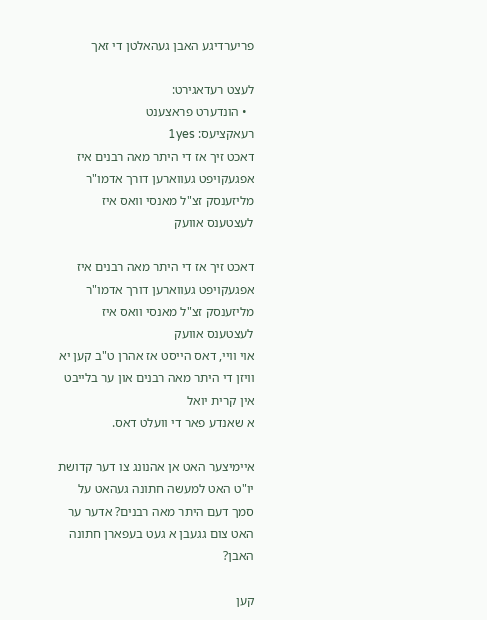פריערדיגע האבן געהאלטן די זאך

לעצט רעדאגירט:
  • הונדערט פראצענט
רעאקציעס: 1yes
דאכט זיך אז די היתר מאה רבנים איז אפגעקויפט געווארען דורך אדמו"ר מליזענסק זצ"ל מאנסי וואס איז לעצטענס אוועק

דאכט זיך אז די היתר מאה רבנים איז אפגעקויפט געווארען דורך אדמו"ר מליזענסק זצ"ל מאנסי וואס איז לעצטענס אוועק
אוי וויי, דאס הייסט אז אהרן ט"ב קען יא וויזן די היתר מאה רבנים און ער בלייבט אין קרית יואל
א שאנדע פאר די וועלט דאס.

איימיצער האט אן אהנונג צו דער קדושת יו"ט האט למעשה חתונה געהאט על סמך דעם היתר מאה רבנים? אדער ער האט צום גגעבן א געט בעפארן חתונה האבן?

קען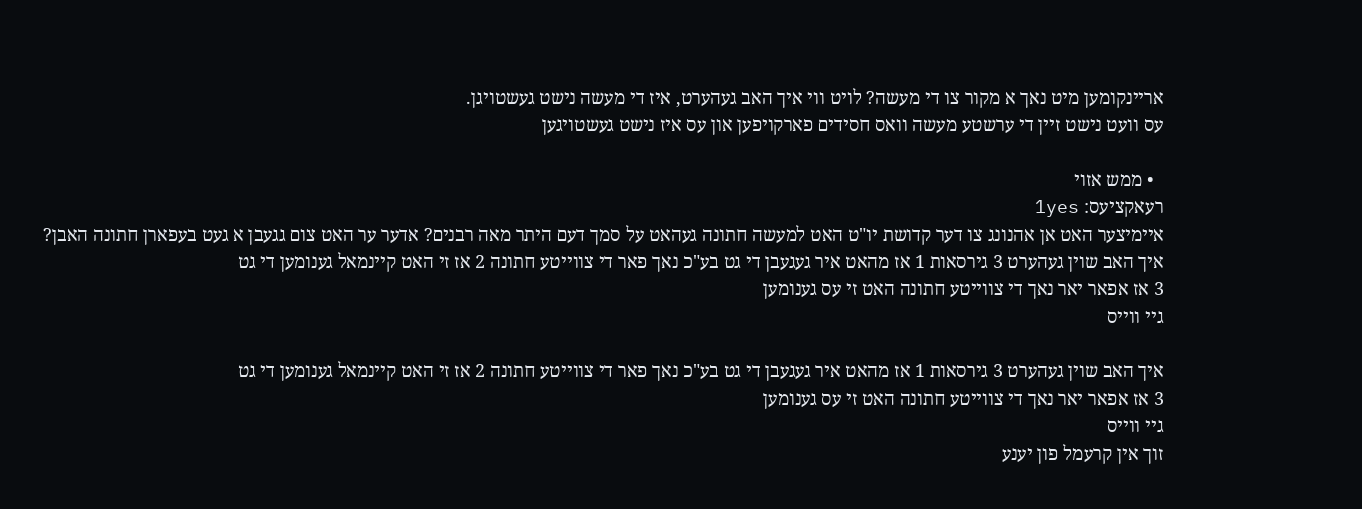אריינקומען מיט נאך א מקור צו די מעשה? לויט ווי איך האב געהערט, איז די מעשה נישט געשטויגן.
עס וועט נישט זיין די ערשטע מעשה וואס חסידים פארקויפען און עס איז נישט געשטויגען

  • ממש אזוי
רעאקציעס: 1yes
איימיצער האט אן אהנונג צו דער קדושת יו"ט האט למעשה חתונה געהאט על סמך דעם היתר מאה רבנים? אדער ער האט צום גגעבן א געט בעפארן חתונה האבן?
איך האב שוין געהערט 3 גירסאות 1 אז מהאט איר געגעבן די גט בע"כ נאך פאר די צווייטע חתונה 2 אז זי האט קיינמאל גענומען די גט
3 אז אפאר יאר נאך די צווייטע חתונה האט זי עס גענומען
גיי ווייס

איך האב שוין געהערט 3 גירסאות 1 אז מהאט איר געגעבן די גט בע"כ נאך פאר די צווייטע חתונה 2 אז זי האט קיינמאל גענומען די גט
3 אז אפאר יאר נאך די צווייטע חתונה האט זי עס גענומען
גיי ווייס
זוך אין קרעמל פון יענע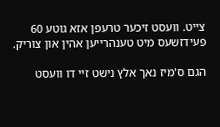צייט. וועסט זיכער טרעפן אזא גוטע 60 פעידזשעס מיט טענהרייען אהין און צוריק.

הגם ס'מיז נאך אלץ נישט זיי דו וועסט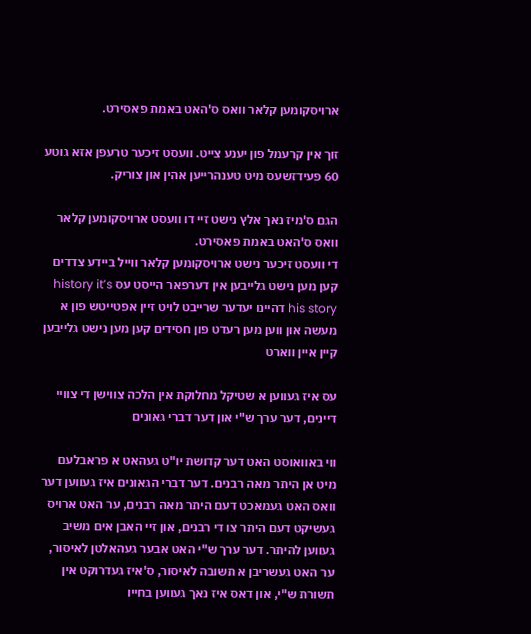ארויסקומען קלאר וואס ס'האט באמת פאסירט.

זוך אין קרעמל פון יענע צייט. וועסט זיכער טרעפן אזא גוטע 60 פעידזשעס מיט טענהרייען אהין און צוריק.

הגם ס'מיז נאך אלץ נישט זיי דו וועסט ארויסקומען קלאר וואס ס'האט באמת פאסירט.
די וועסט זיכער נישט ארויסקומען קלאר ווייל ביידע צדדים קען מען נישט גלייבען אין דערפאר הייסט עס history it’s his story דהיינו יעדער שרייבט לויט זיין אפטייטש פון א מעשה און ווען מען רעדט פון חסידים קען מען נישט גלייבען קיין איין ווארט

עס איז געווען א שטיקל מחלוקת אין הלכה צווישן די צוויי דיינים, דער ערך ש"י און דער דברי גאונים

ווי באוואוסט האט דער קדושת יו"ט געהאט א פראבלעם מיט אן היתר מאה רבנים. דער דברי הגאונים איז געווען דער וואס האט געמאכט דעם היתר מאה רבנים, ער האט ארויס געשיקט דעם היתר צו די רבנים, און זיי האבן אים משיב געווען להיתר. דער ערך ש"י האט אבער געהאלטן לאיסור, ער האט געשריבן א תשובה לאיסור, ס'איז געדרוקט אין תשורת ש"י, און דאס איז נאך געווען בחייו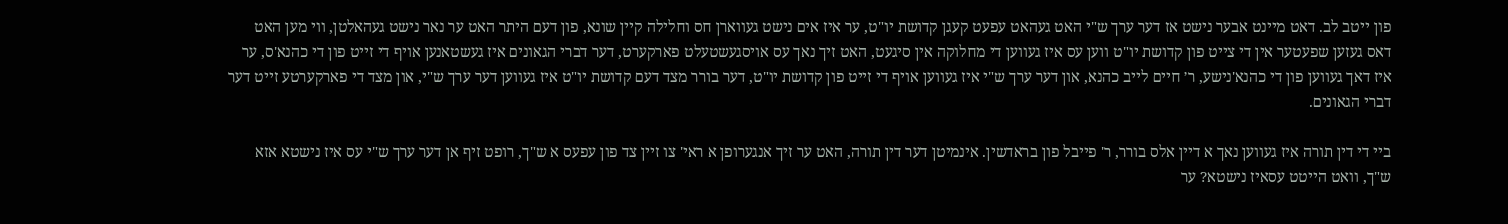פון ייטב לב. דאט מיינט אבער נישט אז דער ערך ש"י האט געהאט עפעט קעגן קדושת יו"ט, ער איז אים נישט געווארן חס וחלילה קיין שונא, פון דעם היתר האט ער נאר נישט געהאלטן, ווי מען האט דאס געזען שפעטער אין די צייט פון קדושת יו"ט ווען עס איז געווען די מחלוקה אין סיגעט, האט זיך נאך עס אויסגעשטעלט פארקערט, דער דברי הגאונים איז געשטאנען אויף די זייט פון די כהנא'ס, ער איז דאך געווען פון די כהנא'נישע, ר׳ חיים לייב כהנא, און דער ערך ש"י איז געווען אויף די זייט פון קדושת יו"ט, דער בורר מצד דעם קדושת יו"ט איז געווען דער ערך ש"י, און מצד די פארקערטע זייט דער דברי הגאונים.

ביי די דין תורה איז געווען נאך א דיין אלס בורר, ר' פייבל פון בראדשין. אינמיטן דער דין תורה, האט ער זיך אנגערופן א ראי' צו זיין צד פון עפעס א ש"ך, רופט זיף אן דער ערך ש"י עס איז נישטא אזא ש"ך, וואט הייטט עסאיז נישטא? ער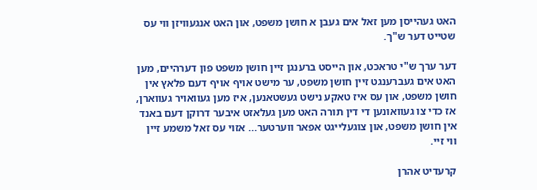האט געהייסן מען זאל אים געבן א חושן משפט, און האט אנגעוויזן ווי עס שטייט דער ש"ך.

דער ערך ש"י טראכט, און הייסט ברענגן זיין חושן משפט פון דערהיים, מען האט אים געברענגט זיין חושן משפט, ער מישט אויף אויף דעם פלאץ אין חושן משפט, און עס איז טאקע נישט געשטאנען, איז מען געוואויר געווארן, אז כדי צו געוואונען די דין תורה האט מען געלאזט איבער דרוקן דעם באנד אין חושן משפט, און צוגעלייגט אפאר ווערטער... אזוי עס זאל משמע זיין ווי זיי.

קרעדיט אהרן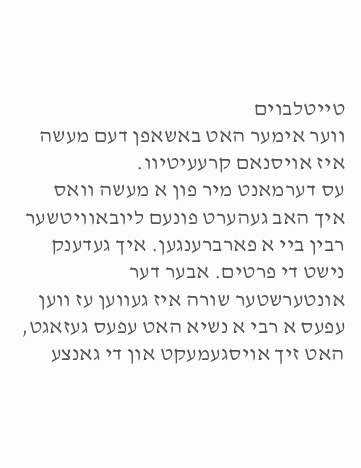טייטלבוים
ווער אימער האט באשאפן דעם מעשה איז אויסנאם קרעעיטיוו.
עס דערמאנט מיר פון א מעשה וואס איך האב געהערט פונעם ליובאוויטשער רבין ביי א פארברענגען. איך געדענק נישט די פרטים. אבער דער אונטערשטער שורה איז געווען עז ווען עפעס א רבי א נשיא האט עפעס געזאגט, האט זיך אויסגעמעקט און די גאנצע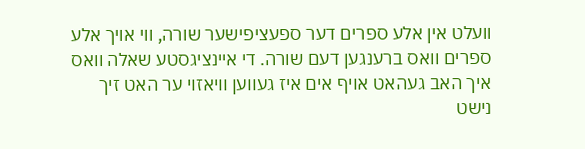וועלט אין אלע ספרים דער ספעציפישער שורה, ווי אויך אלע ספרים וואס ברענגען דעם שורה. די איינציגסטע שאלה וואס איך האב געהאט אויף אים איז געווען וויאזוי ער האט זיך נישט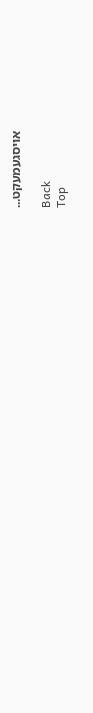אויסגעמעקט...

Back
Top